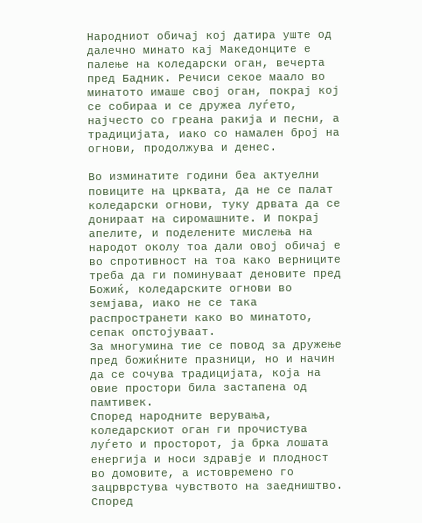Народниот обичај кој датира уште од далечно минато кај Македонците е палење на коледарски оган, вечерта пред Бадник. Речиси секое маало во минатото имаше свој оган, покрај кој се собираа и се дружеа луѓето, најчесто со греана ракија и песни, а традицијата, иако со намален број на огнови, продолжува и денес.

Во изминатите години беа актуелни повиците на црквата, да не се палат коледарски огнови, туку дрвата да се донираат на сиромашните. И покрај апелите, и поделените мислења на народот околу тоа дали овој обичај е во спротивност на тоа како верниците треба да ги поминуваат деновите пред Божиќ, коледарските огнови во земјава, иако не се така распространети како во минатото, сепак опстојуваат.
За многумина тие се повод за дружење пред божиќните празници, но и начин да се сочува традицијата, која на овие простори била застапена од памтивек.
Според народните верувања, коледарскиот оган ги прочистува луѓето и просторот, ја брка лошата енергија и носи здравје и плодност во домовите, а истовремено го зацрврстува чувството на заедништво.
Според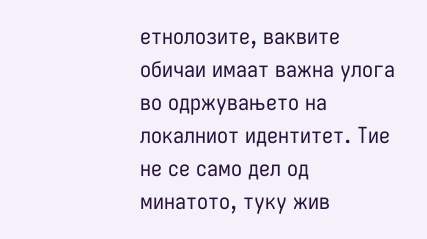етнолозите, ваквите обичаи имаат важна улога во одржувањето на локалниот идентитет. Тие не се само дел од минатото, туку жив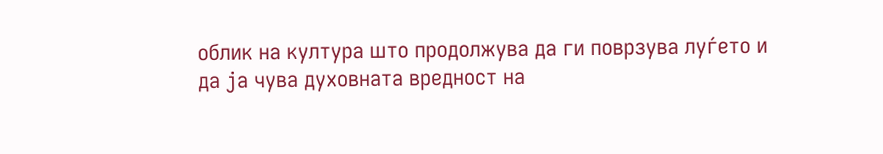облик на култура што продолжува да ги поврзува луѓето и да ја чува духовната вредност на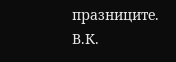празниците.
В.К.